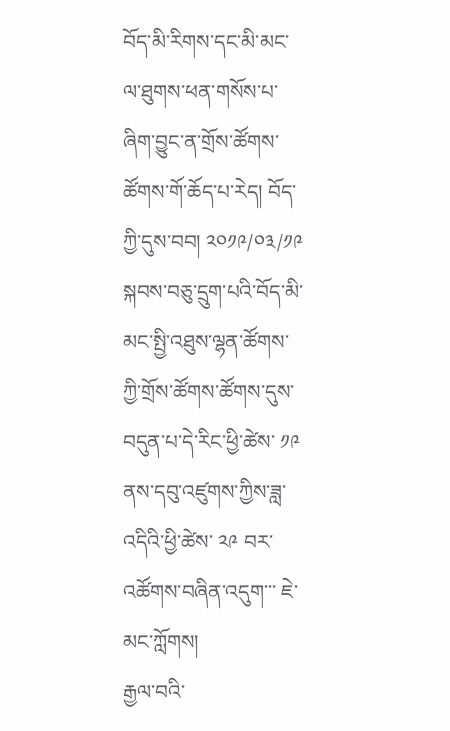བོད་མི་རིགས་དང་མི་མང་ལ་ཐུགས་ཕན་གསོས་པ་ཞིག་བྱུང་ན་གྲོས་ཚོགས་ཚོགས་གོ་ཆོད་པ་རེད། བོད་ཀྱི་དུས་བབ། ༢༠༡༩/༠༣/༡༩ སྐབས་བཅུ་དྲུག་པའི་བོད་མི་མང་སྤྱི་འཐུས་ལྷན་ཚོགས་ཀྱི་གྲོས་ཚོགས་ཚོགས་དུས་བདུན་པ་དེ་རིང་ཕྱི་ཚེས་ ༡༩ ནས་དབུ་འཛུགས་ཀྱིས་ཟླ་འདིའི་ཕྱི་ཚེས་ ༢༩ བར་འཚོགས་བཞིན་འདུག་་་ ཇེ་མང་ཀློགས།
རྒྱལ་བའི་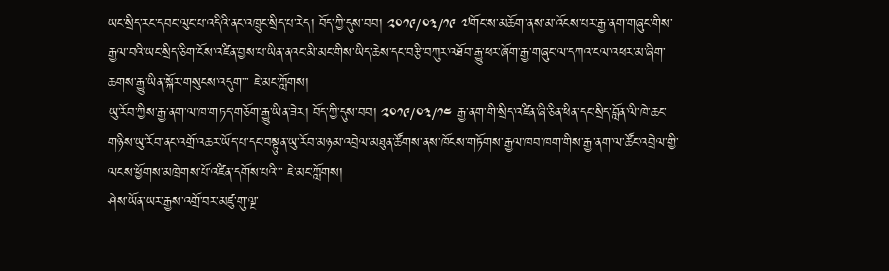ཡང་སྲིད་རང་དབང་ལུང་པ་འདིའི་ནང་འཁྲུང་སྲིད་པ་རེད། བོད་ཀྱི་དུས་བབ། ༢༠༡༩/༠༣/༡༩ ༧གོང་ས་མཆོག་ནས་མ་འོངས་པར་རྒྱ་ནག་གཞུང་གིས་རྒྱལ་བའི་ཡང་སྲིད་ཅིག་ངོས་འཛིན་བྱས་པ་ཡིན་ནའང་མི་མང་གིས་ཡིད་ཆེས་དང་བརྩི་བཀུར་འཐོབ་རྒྱུ་ཕར་ཞོག་རྒྱ་གཞུང་ལ་དཀའ་ངལ་འཕར་མ་ཞིག་ཆགས་རྒྱུ་ཡིན་སྐོར་གསུངས་འདུག་་་ ཇེ་མང་ཀློགས།
ཡུ་རོབ་ཀྱིས་རྒྱ་ནག་ལ་ཁ་གཏད་གཅོག་རྒྱུ་ཡིན་ཟེར། བོད་ཀྱི་དུས་བབ། ༢༠༡༩/༠༣/༡༤ རྒྱ་ནག་གི་སྲིད་འཛིན་ཞི་ཅིན་ཕིན་དང་སྲིད་བློན་ལི་ཁེ་ཆང་གཉིས་ཡུ་རོབ་ནང་འགྲོ་འཆར་ཡོད་པ་དང་བསྟུན་ཡུ་རོབ་མཉམ་འབྲེལ་མཐུན་ཚོགས་ནས་ཁོངས་གཏོགས་རྒྱལ་ཁབ་ཁག་གིས་རྒྱ་ནག་ལ་ཚོང་འབྲེལ་གྱི་ལངས་ཕྱོགས་མཁྲེགས་པོ་འཛིན་དགོས་པའི་་་ ཇེ་མང་ཀློགས།
ཤེས་ཡོན་ཡར་རྒྱས་འགྲོ་བར་མཛུ་གུ་ལྔ་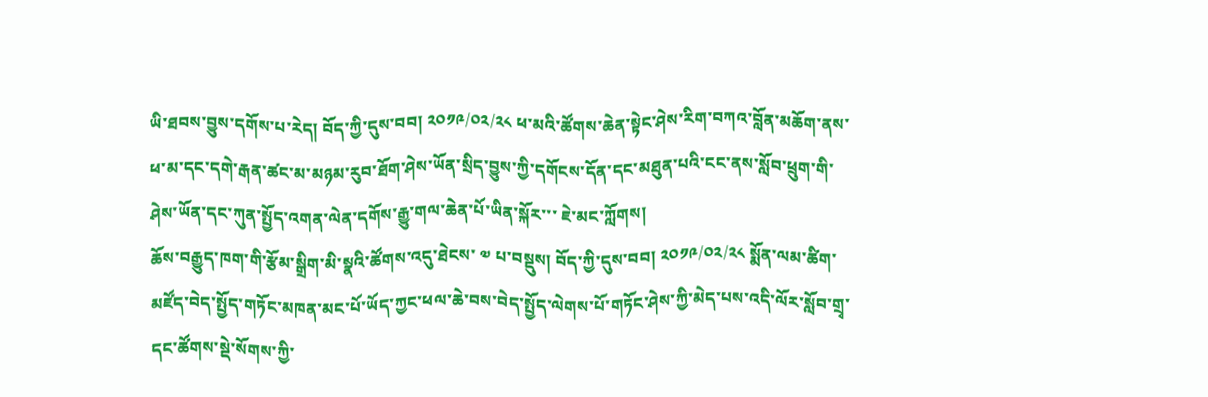ཡི་ཐབས་བྱུས་དགོས་པ་རེད། བོད་ཀྱི་དུས་བབ། ༢༠༡༩/༠༢/༢༨ ཕ་མའི་ཚོགས་ཆེན་སྟེང་ཤེས་རིག་བཀའ་བློན་མཆོག་ནས་ཕ་མ་དང་དགེ་རྒན་ཚང་མ་མཉམ་རུབ་ཐོག་ཤེས་ཡོན་སྲིད་བྱུས་ཀྱི་དགོངས་དོན་དང་མཐུན་པའི་ངང་ནས་སློབ་ཕྲུག་གི་ཤེས་ཡོན་དང་ཀུན་སྤྱོད་འགན་ལེན་དགོས་རྒྱུ་གལ་ཆེན་པོ་ཡིན་སྐོར་་་ ཇེ་མང་ཀློགས།
ཆོས་བརྒྱུད་ཁག་གི་རྩོམ་སྒྲིག་མི་སྣའི་ཚོགས་འདུ་ཐེངས་ ༧ པ་བསྡུས། བོད་ཀྱི་དུས་བབ། ༢༠༡༩/༠༢/༢༨ སྨོན་ལམ་ཚིག་མཛོད་བེད་སྤྱོད་གཏོང་མཁན་མང་པོ་ཡོད་ཀྱང་ཕལ་ཆེ་བས་བེད་སྤྱོད་ལེགས་པོ་གཏོང་ཤེས་ཀྱི་མེད་པས་འདི་ལོར་སློབ་གྲྭ་དང་ཚོགས་སྡེ་སོགས་ཀྱི་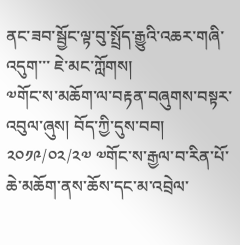ནང་ཟབ་སྦྱོང་ལྟ་བུ་སྤྲོད་རྒྱུའི་འཆར་གཞི་འདུག་་་ ཇེ་མང་ཀློགས།
༧གོང་ས་མཆོག་ལ་བརྟན་བཞུགས་བསྟར་འབུལ་ཞུས། བོད་ཀྱི་དུས་བབ། ༢༠༡༩/༠༢/༢༧ ༧གོང་ས་རྒྱལ་བ་རིན་པོ་ཆེ་མཆོག་ནས་ཆོས་དང་མ་འབྲེལ་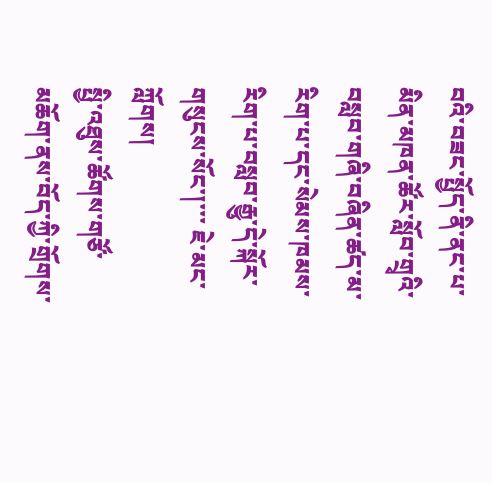བའི་བཟང་སྤྱོད་ནི་ནང་པ་མིན་མཁན་ཚོར་སློབ་གྲྭའི་བསླབ་གཞི་བཞིན་ཚད་མ་རིག་པ་དང་སེམས་ཁམས་རིག་པ་བསླབ་རྒྱུ་དེ་སྐོར་གསུངས་སོང་།་་་ ཇེ་མང་ཀློགས།
སྤྱི་འཐུས་ཚོགས་གཙོ་མཆོག་ནས་བོད་ཀྱི་གྲོགས་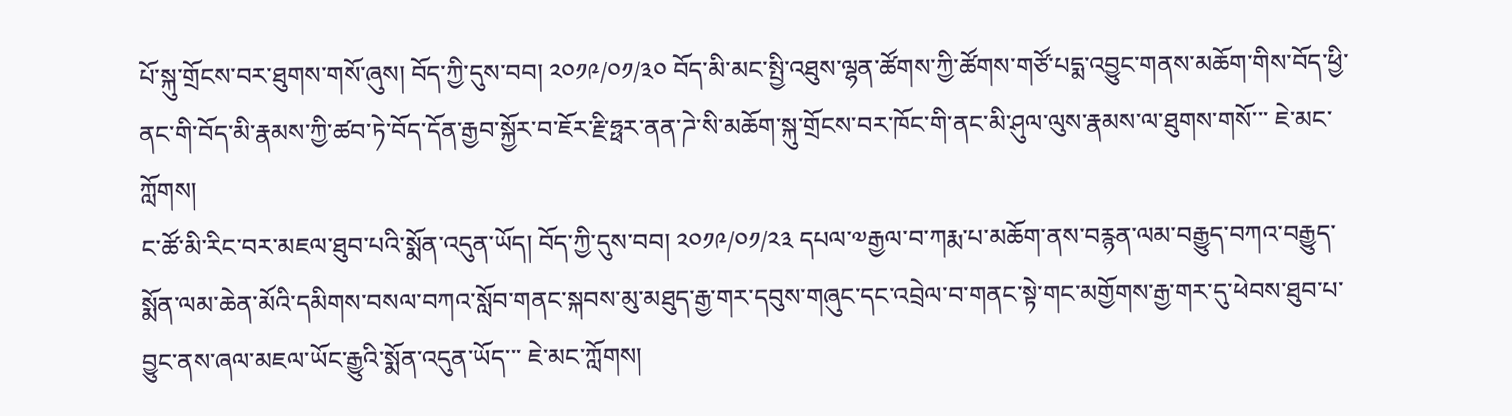པོ་སྐུ་གྲོངས་བར་ཐུགས་གསོ་ཞུས། བོད་ཀྱི་དུས་བབ། ༢༠༡༩/༠༡/༣༠ བོད་མི་མང་སྤྱི་འཐུས་ལྷན་ཚོགས་ཀྱི་ཚོགས་གཙོ་པདྨ་འབྱུང་གནས་མཆོག་གིས་བོད་ཕྱི་ནང་གི་བོད་མི་རྣམས་ཀྱི་ཚབ་ཏེ་བོད་དོན་རྒྱབ་སྐྱོར་བ་ཇོར་རྗི་ཧྥར་ནན་ཌེ་སི་མཆོག་སྐུ་གྲོངས་བར་ཁོང་གི་ནང་མི་ཤུལ་ལུས་རྣམས་ལ་ཐུགས་གསོ་་་ ཇེ་མང་ཀློགས།
ང་ཚོ་མི་རིང་བར་མཇལ་ཐུབ་པའི་སྨོན་འདུན་ཡོད། བོད་ཀྱི་དུས་བབ། ༢༠༡༩/༠༡/༢༣ དཔལ་༧རྒྱལ་བ་ཀརྨ་པ་མཆོག་ནས་བརྙན་ལམ་བརྒྱུད་བཀའ་བརྒྱུད་སྨོན་ལམ་ཆེན་མོའི་དམིགས་བསལ་བཀའ་སློབ་གནང་སྐབས་མུ་མཐུད་རྒྱ་གར་དབུས་གཞུང་དང་འབྲེལ་བ་གནང་སྟེ་གང་མགྱོགས་རྒྱ་གར་དུ་ཕེབས་ཐུབ་པ་བྱུང་ནས་ཞལ་མཇལ་ཡོང་རྒྱུའི་སྨོན་འདུན་ཡོད་་་ ཇེ་མང་ཀློགས།